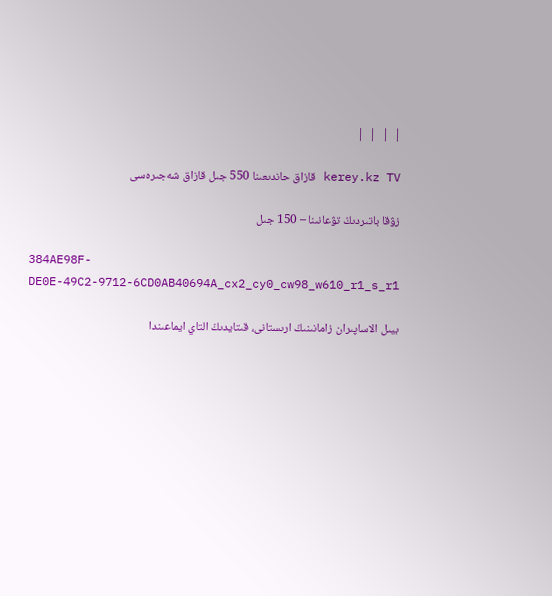|  |  |  |

kerey.kz TV قازاق حاندىعىنا 550 جىل قازاق شەجىرەسى

زۋقا باتىردىڭ تۋعانىنا – 150 جىل

384AE98F-DE0E-49C2-9712-6CD0AB40694A_cx2_cy0_cw98_w610_r1_s_r1

بيىل الاساپىران زامانىنىڭ ارىستانى، قىتايدىڭ التاي ايماعىندا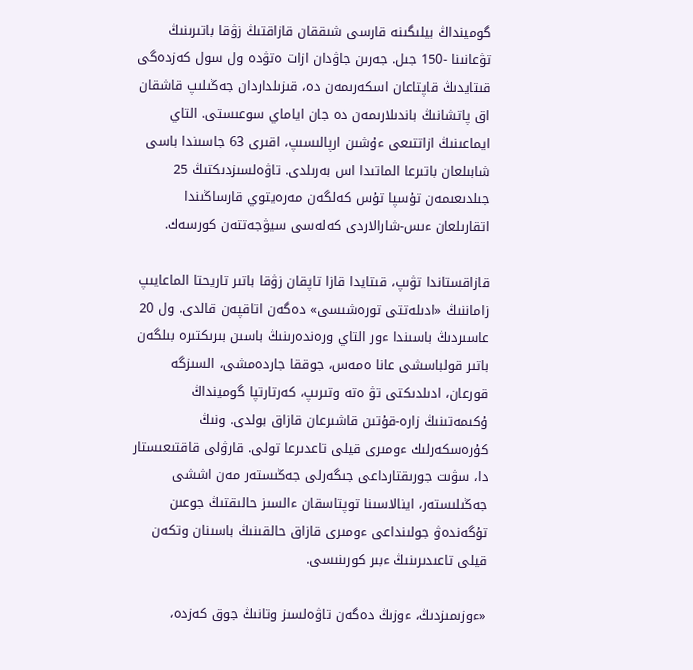گومينداڭ بيلىگىنە قارسى شىققان قازاقتىڭ زۋقا باتىرىنىڭ تۋعانىنا -150 جىل. جەرىن جاۋدان ازات ەتۋدە ول سول كەزدەگى قىتايدىڭ قاپتاعان اسكەرىمەن دە، قىزىلداردان جەڭىلىپ قاشقان اق پاتشانىڭ باندىلارىمەن دە جان اياماي سوعىستى. التاي ايماعىنىڭ ازاتتىعى ءۇشىن ارپالىسىپ، اقىرى 63 جاسىندا باسى شابىلعان باتىرعا الماتىدا اس بەرىلدى. تاۋەلسىزدىكتىڭ 25 جىلدىعىمەن تۇسپا تۇس كەلگەن مەرەيتوي قارساڭىندا اتقارىلعان ءىس-شارالاردى كەلەسى سيۋجەتتەن كورسەك.

قازاقستاندا تۋىپ، قىتايدا قازا تاپقان زۋقا باتىر تاريحتا الماعايىپ زاماننىڭ «ادىلەتتى تورەشىسى» دەگەن اتاقپەن قالدى. ول 20 عاسىردىڭ باسىندا ءور التاي ورەندەرىنىڭ باسىن بىرىكتىرە بىلگەن باتىر قولباسشى عانا ەمەس، جوققا جاردەمشى، السىزگە قورعان، ادىلدىكتى تۋ ەتە وتىرىپ، كەرتارتپا گومينداڭ ۇكىمەتىنىڭ زارە-قۇتىن قاشىرعان قازاق بولدى. ونىڭ كۇرەسكەرلىك ءومىرى قيلى تاعدىرعا تولى. قارۋلى قاقتىعىستار دا، سۋىت جورىقتارداعى جىگەرلى جەڭىستەر مەن اششى جەڭىلىستەر، اينالاسىنا توپتاسقان ءالسىز حالىقتىڭ جوعىن تۇگەندەۋ جولىنداعى ءومىرى قازاق حالقىنىڭ باسىنان وتكەن قيلى تاعىدىرىنىڭ ءبىر كورىنىسى.

«ءوزىمىزدىڭ، ءوزىڭ دەگەن تاۋەلسىز وتانىڭ جوق كەزدە،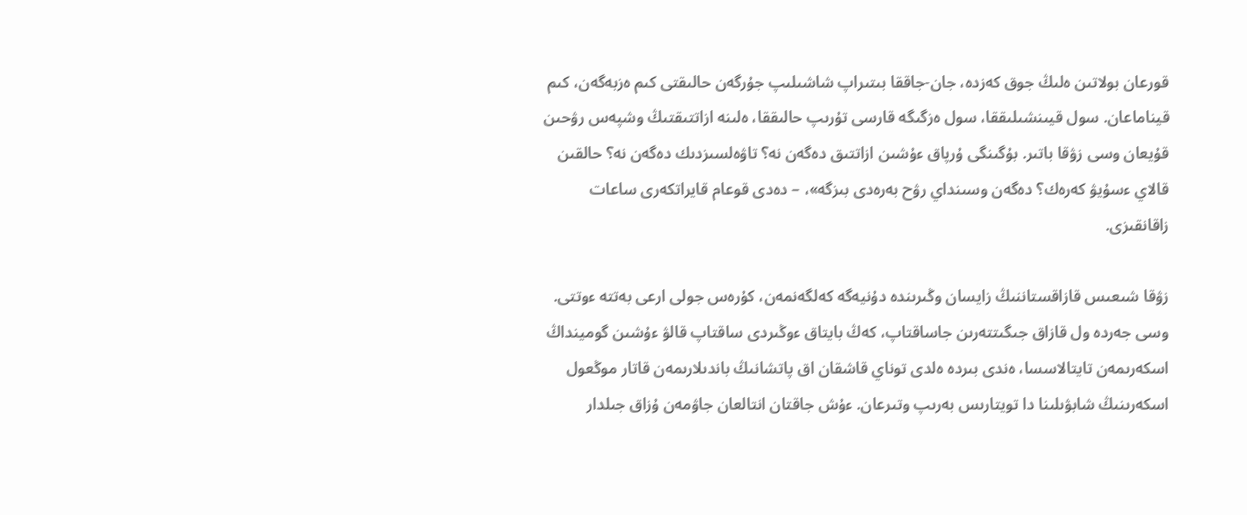قورعان بولاتىن ەلىڭ جوق كەزدە، جان-جاققا بىتىراپ شاشىلىپ جۇرگەن حالىقتى كىم ەزبەگەن، كىم قيناماعان. سول قيىنشىلىققا، سول ەزگىگە قارسى تۇرىپ حالىققا، ەلىنە ازاتتىقتىڭ وشپەس رۋحىن قۇيعان وسى زۋقا باتىر. بۇگىنگى ۇرپاق ءۇشىن ازاتتىق دەگەن نە؟ تاۋەلسىزدىك دەگەن نە؟ حالقىن قالاي ءسۇيۋ كەرەك؟ دەگەن وسىنداي رۋح بەرەدى بىزگە»، – دەدى قوعام قايراتكەرى ساعات زاقانقىزى.

زۋقا شىعىس قازاقستاننىڭ زايسان وڭىرىندە دۇنيەگە كەلگەنمەن، كۇرەس جولى ارعى بەتتە ءوتتى. وسى جەردە ول قازاق جىگىتتەرىن جاساقتاپ، كەڭ بايتاق ءوڭىردى ساقتاپ قالۋ ءۇشىن گومينداڭ اسكەرىمەن تايتالاسسا، ەندى بىردە ەلدى توناي قاشقان اق پاتشانىڭ باندىلارىمەن قاتار موڭعول اسكەرىنىڭ شابۋىلىنا دا تويتارىس بەرىپ وتىرعان. ءۇش جاقتان انتالعان جاۋمەن ۇزاق جىلدار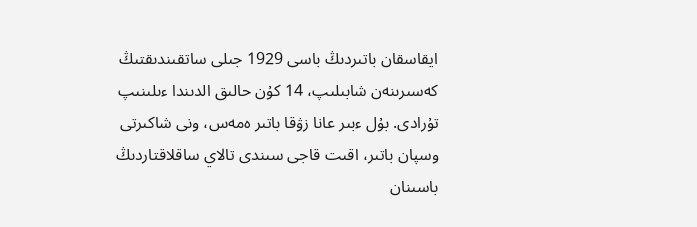ايقاسقان باتىردىڭ باسى 1929 جىلى ساتقىندىقتىڭ كەسىرىنەن شابىلىپ، 14 كۇن حالىق الدىندا ءىلىنىپ تۇرادى. بۇل ءبىر عانا زۋقا باتىر ەمەس، ونى شاكىرتى وسپان باتىر، اقىت قاجى سىندى تالاي ساقلاقتاردىڭ باسىنان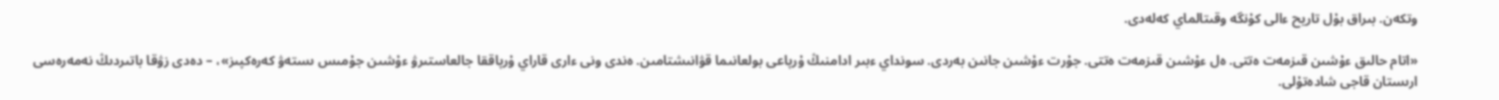وتكەن. بىراق بۇل تاريح ءالى كۇنگە وقىتالماي كەلەدى.

«اتام حالىق ءۇشىن قىزمەت ەتتى. ەل ءۇشىن قىزمەت ەتتى. جۇرت ءۇشىن جانىن بەردى. سونداي ءبىر ادامنىڭ ۇرپاعى بولعانىما قۋانىشتامىن. ەندى ونى ءارى قاراي ۇرپاققا جالعاستىرۋ ءۇشىن جۇمىس ىستەۋ كەرەكپىز»، – دەدى زۋقا باتىردىڭ نەمەرەسى ارىستان قاجى شادەتۇلى.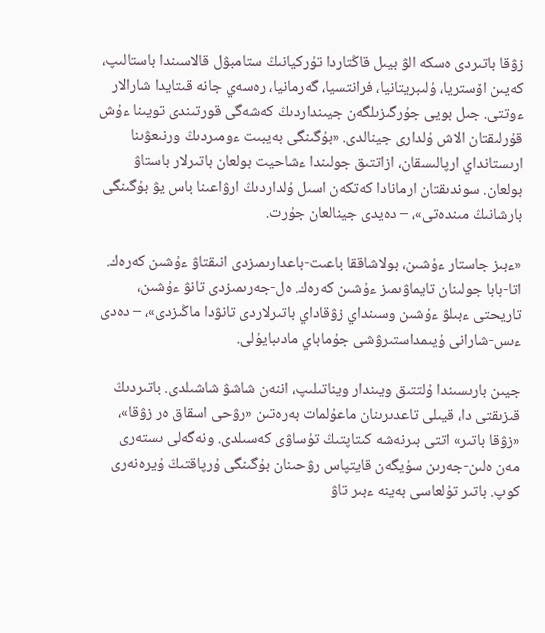زۋقا باتىردى ەسكە الۋ بيىل قاڭتاردا تۇركيانىڭ ستامبۋل قالاسىندا باستالىپ، كەيىن اۆستريا، ۇلىبريتانيا، فرانتسيا، گەرمانيا، رەسەي جانە قىتايدا شارالار ءوتتى. جىل بويى جۇرگىزىلگەن جيىنداردىڭ كەشەگى قورتىندى تويىنا ءۇش قۇرلىقتان الاش ۇلدارى جينالدى. «بۇگىنگى بەيبىت ءومىردىڭ ورنىعۋىنا ارىستانداي ارپالىسقان، ازاتتىق جولىندا ءشاحيت بولعان باتىرلار باستاۋ بولعان. سوندىقتان ارمانادا كەتكەن اسىل ۇلداردىڭ ارۋاعىنا باس يۋ بۇگىنگى بارشانىڭ مىندەتى»، – دەيدى جينالعان جۇرت.

«ءبىز جاستار ءۇشىن، بولاشاققا باعىت-باعدارىمىزدى انىقتاۋ ءۇشىن كەرەك. اتا-بابا جولىنان تايماۋىمىز ءۇشىن كەرەك. ەل-جەرىمىزدى تانۋ ءۇشىن، تاريحتى ءبىلۋ ءۇشىن وسىنداي زۋقاداي باتىرلاردى تانۋدا ماڭىزدى»، – دەدى ءىس-شارانى ۇيىمداستىرۋشى جۇماباي مادىبايۇلى.

جيىن بارىسىندا ۇلتتىق ويىندار ويناتىلىپ، اننەن شاشۋ شاشىلدى. باتىردىڭ قىزىقتى دا، قيىلى تاعدىرىنان ماعۇلمات بەرەتىن «رۋحى اسقاق ەر زۋقا»، «زۋقا باتىر» اتتى بىرنەشە كىتاپتىڭ تۇساۋى كەسىلدى. ونەگەلى ىستەرى مەن ەلىن-جەرىن سۇيگەن قايتپاس رۋحىنان بۇگىنگى ۇرپاقتىڭ ۇيرەنەرى كوپ. باتىر تۇلعاسى بەينە ءبىر تاۋ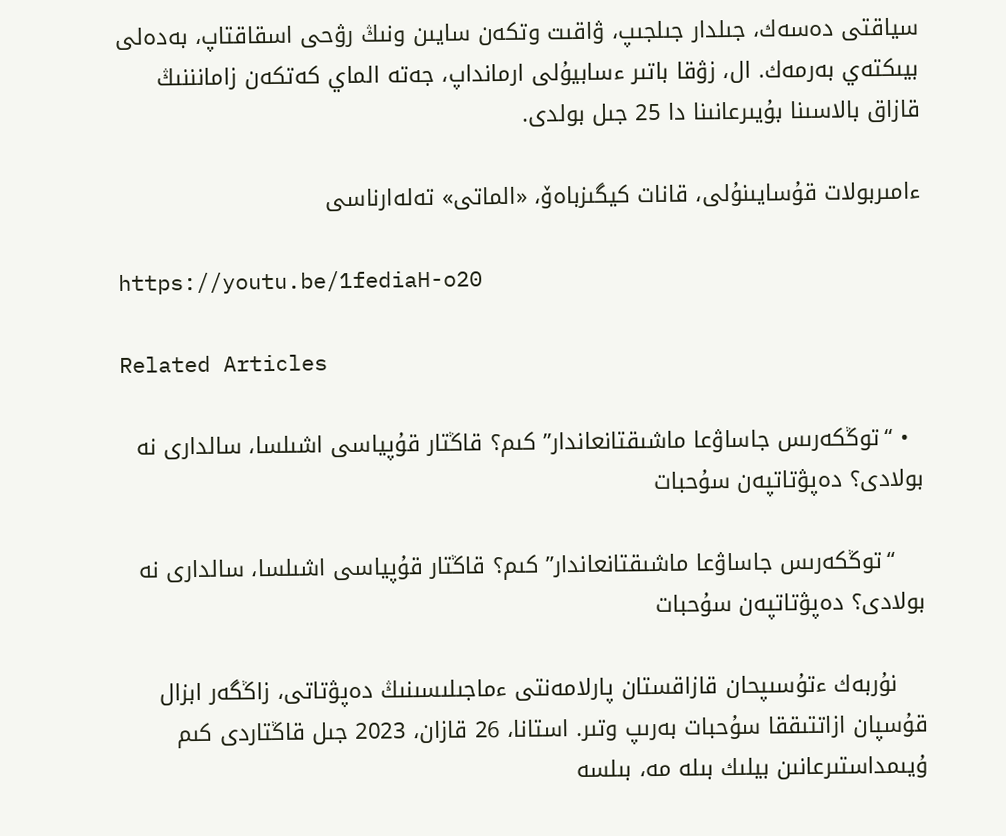سياقتى دەسەك، جىلدار جىلجىپ، ۋاقىت وتكەن سايىن ونىڭ رۋحى اسقاقتاپ، بەدەلى بيىكتەي بەرمەك. ال، زۋقا باتىر ءسابيۇلى ارمانداپ، جەتە الماي كەتكەن زامانننىڭ قازاق بالاسىنا بۇيىرعانىنا دا 25 جىل بولدى.

ءامىربولات قۇسايىنۇلى، قانات كيگىزباەۆ، «الماتى» تەلەارناسى

https://youtu.be/1fediaH-o20

Related Articles

  • “توڭكەرىس جاساۋعا ماشىقتانعاندار” كىم؟ قاڭتار قۇپياسى اشىلسا، سالدارى نە بولادى؟ دەپۋتاتپەن سۇحبات

    “توڭكەرىس جاساۋعا ماشىقتانعاندار” كىم؟ قاڭتار قۇپياسى اشىلسا، سالدارى نە بولادى؟ دەپۋتاتپەن سۇحبات

    نۇربەك ءتۇسىپحان قازاقستان پارلامەنتى ءماجىلىسىنىڭ دەپۋتاتى، زاڭگەر ابزال قۇسپان ازاتتىققا سۇحبات بەرىپ وتىر. استانا، 26 قازان، 2023 جىل قاڭتاردى كىم ۇيىمداستىرعانىن بيلىك بىلە مە، بىلسە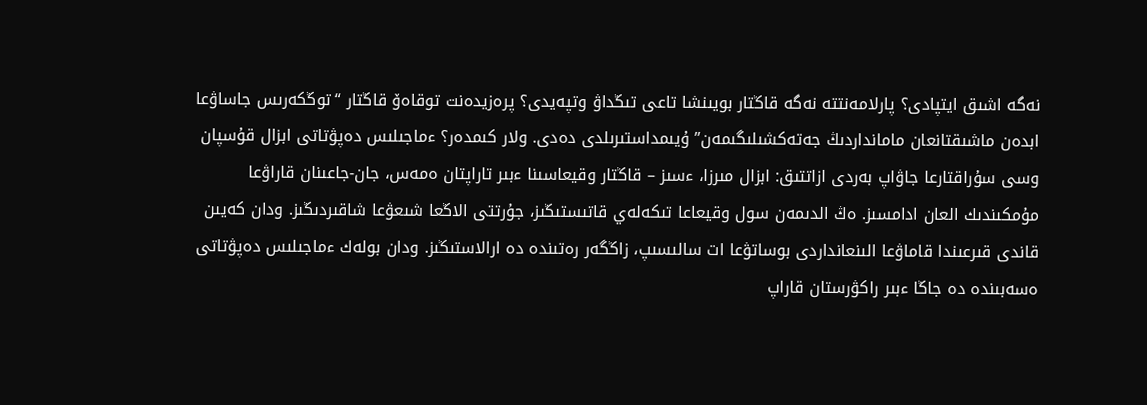نەگە اشىق ايتپادى؟ پارلامەنتتە نەگە قاڭتار بويىنشا تاعى تىڭداۋ وتپەيدى؟ پرەزيدەنت توقاەۆ قاڭتار “توڭكەرىس جاساۋعا ابدەن ماشىقتانعان مامانداردىڭ جەتەكشىلىگىمەن” ۇيىمداستىرىلدى دەدى. ولار كىمدەر؟ ءماجىلىس دەپۋتاتى ابزال قۇسپان وسى سۇراقتارعا جاۋاپ بەردى ازاتتىق: ابزال مىرزا، ءسىز – قاڭتار وقيعاسىنا ءبىر تاراپتان ەمەس، جان-جاعىنان قاراۋعا مۇمكىندىك العان ادامسىز. ەڭ الدىمەن سول وقيعاعا تىكەلەي قاتىستىڭىز، جۇرتتى الاڭعا شىعۋعا شاقىردىڭىز. ودان كەيىن قاندى قىرعىندا قاماۋعا الىنعانداردى بوساتۋعا ات سالىسىپ، زاڭگەر رەتىندە دە ارالاستىڭىز. ودان بولەك ءماجىلىس دەپۋتاتى ەسەبىندە دە جاڭا ءبىر راكۋرستان قاراپ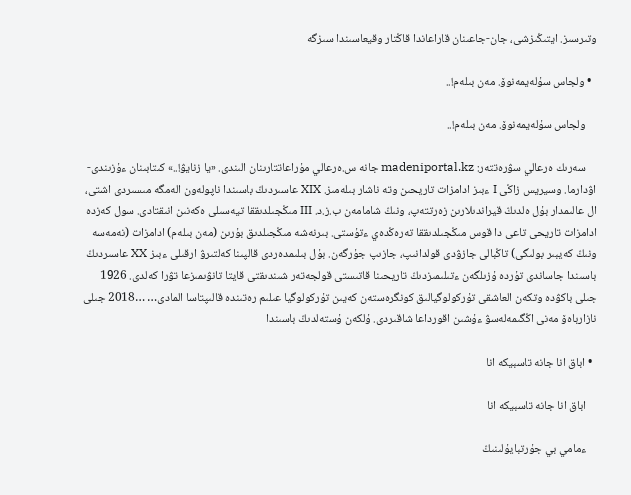وتىرسىز. ايتىڭىزشى، جان-جاعىنان قاراعاندا قاڭتار وقيعاسىندا سىزگە

  • ولجاس سۇلەيمەنوۆ. مەن بىلەم!..

    ولجاس سۇلەيمەنوۆ. مەن بىلەم!..

    سەرىك ەرعالي سۋرەتتەر: madeniportal.kz جانە س.ەرعالي مۇراعاتتارىنان الىندى. «يا زنايۋ!..» كىتابىنان ءۇزىندى-اۋدارما. وسيريس زاڭى I ءبىز ادامزات تاريحىن وتە ناشار بىلەمىز. XIX عاسىردىڭ باسىندا ناپولەون الەمگە مىسىردى اشتى، ال عالىمدار بۇل ەلدىڭ قيراندىلارىن زەرتتەپ، ونىڭ شامامەن ب.ز.د. III مىڭجىلدىققا تيەسىلى ەكەنىن انىقتادى. سول كەزدە ادامزات تاريحى تاعى دا قوس مىڭجىلدىققا تەرەڭدەي ءتۇستى. بىرنەشە مىڭجىلدىق بۇرىن (مەن بىلەم) ادامزات (نەمەسە ونىڭ كەيبىر بولىگى) تاڭبالى جازۋدى قولدانىپ، جازىپ جۇرگەن. بۇل بىلىمدەردى قالپىنا كەلتىرۋ ارقىلى ءبىز XX عاسىردىڭ باسىندا جاساندى تۇردە ۇزىلگەن ءتىلىمىزدىڭ تاريحىنا قاتىستى قولجەتەر شىندىقتى قايتا تانۋىمىزعا تۋرا كەلدى. 1926 جىلى باكۋدە وتكەن العاشقى تۇركولوگيالىق كونگرەستەن كەيىن تۇركولوگيا عىلىم رەتىندە قالىپتاسا المادى… …2018 جىلى نازارباەۆ مەنى اڭگىمەلەسۋ ءۇشىن اقورداعا شاقىردى. ۇلكەن ۇستەلدىڭ باسىندا

  • اباق انا جانە تاسبيكە انا

    اباق انا جانە تاسبيكە انا

    ءمامي بي جۇرتبايۇلىنىڭ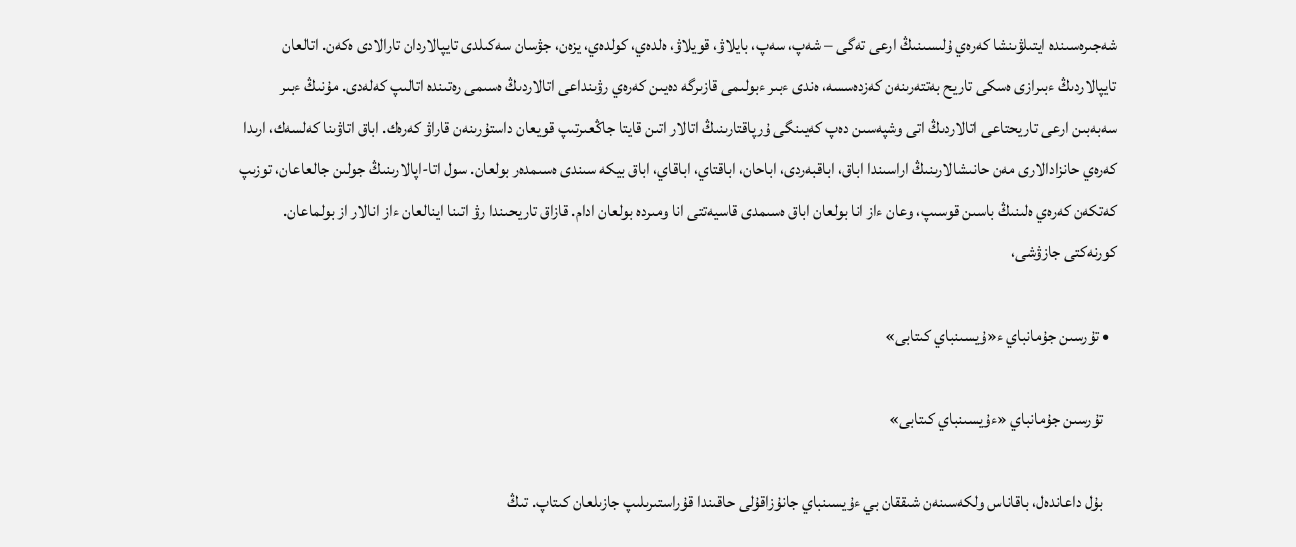شەجىرەسىندە ايتىلۋىنشا كەرەي ۇلىسىنىڭ ارعى تەگى – شەپ، سەپ، بايلاۋ، قويلاۋ، ەلدەي، كولدەي، يزەن، جۋسان سەكىلدى تايپالاردان تارالادى ەكەن. اتالعان تايپالاردىڭ ءبىرازى ەسكى تاريح بەتتەرىنەن كەزدەسسە، ەندى ءبىر ءبولىمى قازىرگە دەيىن كەرەي رۋىنداعى اتالاردىڭ ەسىمى رەتىندە اتالىپ كەلەدى. مۇنىڭ ءبىر سەبەبىن ارعى تاريحتاعى اتالاردىڭ اتى وشپەسىن دەپ كەيىنگى ۇرپاقتارىنىڭ اتالار اتىن قايتا جاڭعىرتىپ قويعان داستۇرىنەن قاراۋ كەرەك. اباق اتاۋىنا كەلسەك، ارىدا كەرەي حانزادالارى مەن حانىشالارىنىڭ اراسىندا اباق، اباقبەردى، اباحان، اباقتاي، اباقاي، اباق بيكە سىندى ەسىمدەر بولعان. سول اتا-اپالارىنىڭ جولىن جالعاعان، توزىپ كەتكەن كەرەي ەلىنىڭ باسىن قوسىپ، وعان ءاز انا بولعان اباق ەسىمدى قاسيەتتى انا ومىردە بولعان ادام. قازاق تاريحىندا رۋ اتىنا اينالعان ءاز انالار از بولماعان. كورنەكتى جازۋشى،

  • تۇرسىن جۇمانباي ء«ۇيسىنباي كىتابى»

    تۇرسىن جۇمانباي «ءۇيسىنباي كىتابى»

    بۇل داعاندەل، باقاناس ولكەسىنەن شىققان بي ءۇيسىنباي جانۇزاقۇلى حاقىندا قۇراستىرىلىپ جازىلعان كىتاپ. تىڭ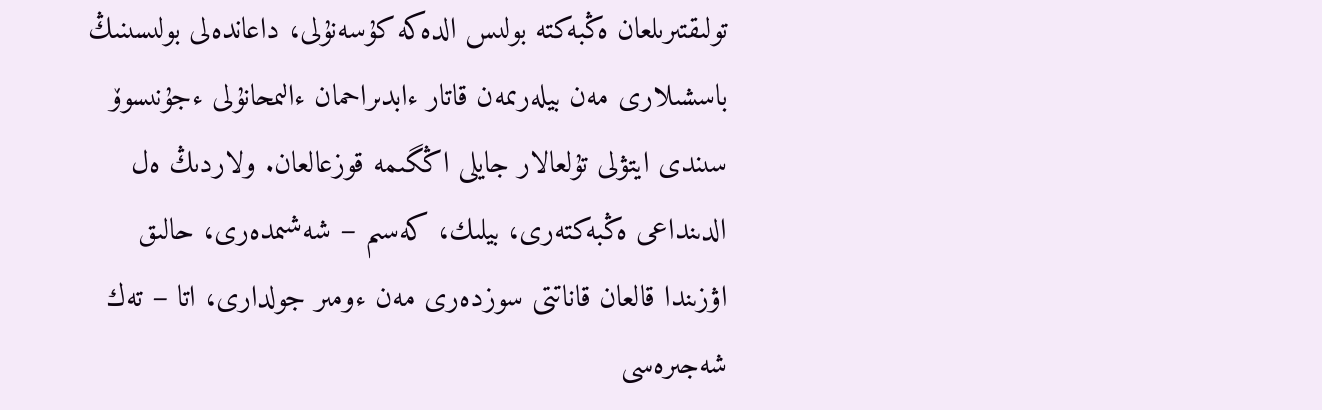تولىقتىرىلعان ەڭبەكتە بولىس الدەكە كۇسەنۇلى، داعاندەلى بولىسىنىڭ باسشىلارى مەن بيلەرىمەن قاتار ءابدىراحمان ءالىمحانۇلى ءجۇنىسوۆ سىندى ايتۋلى تۇلعالار جايلى اڭگىمە قوزعالعان. ولاردىڭ ەل الدىنداعى ەڭبەكتەرى، بيلىك، كەسىم – شەشىمدەرى، حالىق اۋزىندا قالعان قاناتتى سوزدەرى مەن ءومىر جولدارى، اتا – تەك شەجىرەسى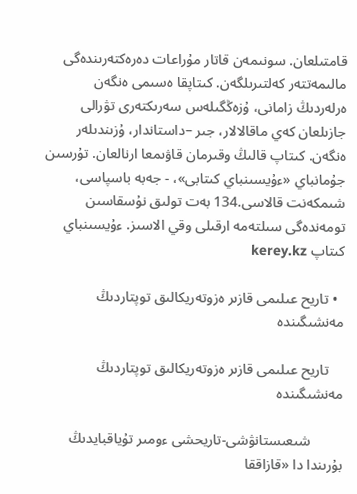قامتىلعان. سونىمەن قاتار مۇراعات دەرەكتەرىندەگى مالىمەتتەر كەلتىرىلگەن. كىتاپقا ەسىمى ەنگەن ەرلەردىڭ زامانى، ۇزەڭگىلەس سەرىكتەرى تۋرالى جازىلعان كەي ماقالالار، جىر –داستاندار، ۇزىندىلەر ەنگەن. كىتاپ قالىڭ وقىرمان قاۋىمعا ارنالعان. تۇرسىن جۇمانباي «ءۇيسىنباي كىتابى»، - جەبە باسپاسى، شىمكەنت قالاسى.134 بەت تولىق نۇسقاسىن تومەندەگى سىلتەمە ارقىلى وقي الاسىز. ءۇيسىنباي كىتاپ kerey.kz

  • تاريح عىلىمى قازىر ەزوتەريكالىق توپتاردىڭ  مەنشىگىندە

    تاريح عىلىمى قازىر ەزوتەريكالىق توپتاردىڭ  مەنشىگىندە

         شىعىستانۋشى-تاريحشى ءومىر تۇياقبايدىڭ بۇرىندا دا «قازاققا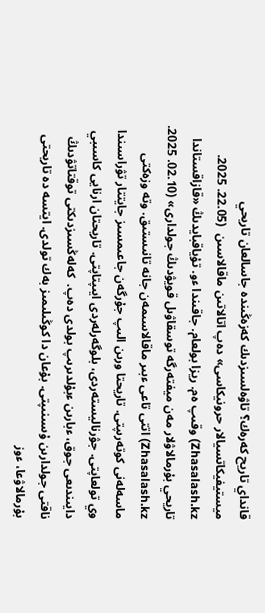قانداي تاريح كەرەك؟ تاۋەلسىزدىك كەزەڭىندە جاسالعان تاريحي ميستيفيكاتسيالار حرونيكاسى» دەپ اتالاتىن ماقالاسىن  (22.05. 2025. Zhasalash.kz) وقىپ ەم. ريزا بولعام. جاقىندا ءو. تۇياقبايدىڭ «قازاقستاندا تاريحي بۇرمالاۋلار مەن ميفتەرگە توسقاۋىل قويۋدىڭ جولدارى» (02.10. 2025. Zhasalash.kz) اتتى تاعى ءبىر ماقالاسىمەن جانە تانىستىق. وتە وزەكتى ماسەلەنى كوتەرىپتى. تاريحتا ورىن الىپ جۇرگەن جاعىمسىز جايتتار تۋراسىندا وي تولعاپتى. جۋرناليستەردى، بلوگەرلەردى ايىپتاپتى. تاريحتان ارنايى كاسىبي دايىندىعى جوق، ءبارىن ءبۇلدىرىپ بولدى دەپ.  كەلەڭسىزدىكتى توقتاتۋدىڭ ناقتى جولدارىن ۇسىنىپتى. بۇعان دا كوڭىلىمىز بەك تولدى. ايتسە دە تاريحتى بۇرمالاۋعا، ءوز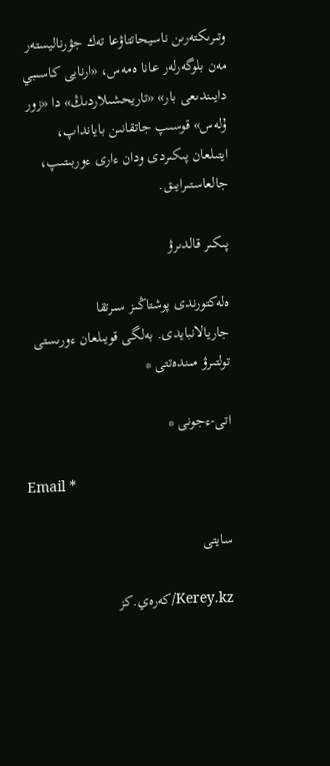وتىرىكتەرىن ناسيحاتتاۋعا تەك جۋرناليستەر مەن بلوگەرلەر عانا ەمەس، «ارنايى كاسىبي دايىندىعى بار» «تاريحشىلاردىڭ» دا «زور ۇلەس» قوسىپ جاتقانىن بايانداپ، ايتىلعان پىكىردى ودان ءارى ءوربىتىپ، جالعاستىرايىق.

پىكىر قالدىرۋ

ەلەكتورندى پوشتاڭىز سىرتقا جاريالانبايدى. بەلگى قويىلعان ءورىستى تولتىرۋ مىندەتتى *

اتى-ءجونى *

Email *

سايتى

Kerey.kz/كەرەي.كز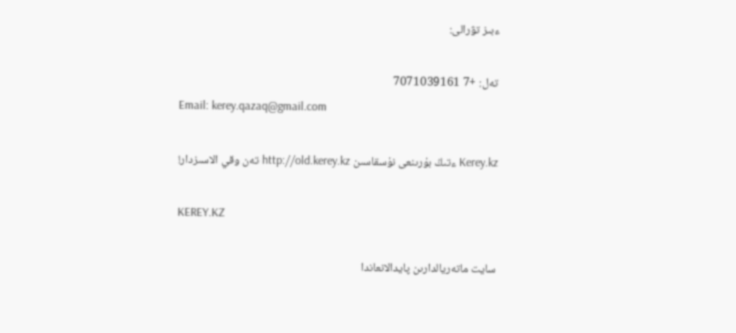ءبىز تۋرالى:

تەل: +7 7071039161
Email: kerey.qazaq@gmail.com

Kerey.kz ءتىڭ بۇرىنعى نۇسقاسىن http://old.kerey.kz تەن وقي الاسىزدار!

KEREY.KZ

سايت ماتەريالدارىن پايدالانعاندا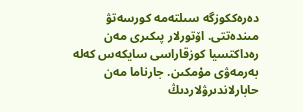دەرەككوزگە سىلتەمە كورسەتۋ مىندەتتى. اۆتورلار پىكىرى مەن رەداكتسيا كوزقاراسى سايكەس كەلە بەرمەۋى مۇمكىن. جارناما مەن حابارلاندىرۋلاردىڭ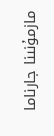مازمۇنىنا جارناما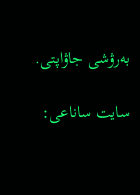بەرۋشى جاۋاپتى.

سايت ساناعى: